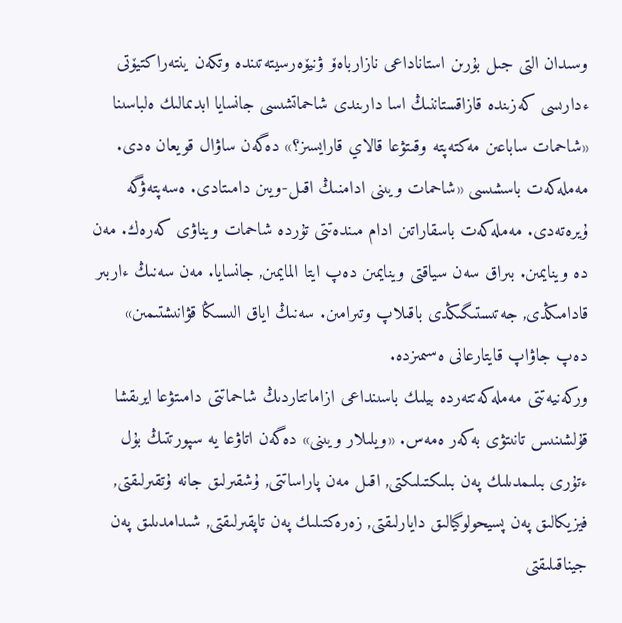وسىدان التى جىل بۇرىن استاناداعى نازارباەۆ ۋنيۆەرسيتەتىندە وتكەن ينتەراكتيۆتى ءدارىسى كەزىندە قازاقستاننىڭ اسا دارىندى شاحماتشىسى جانسايا ابدىمالىك ەلباسىنا «شاحمات ساباعىن مەكتەپتە وقىتۋعا قالاي قارايسىز؟» دەگەن ساۋال قويعان ەدى. مەملەكەت باسشىسى «شاحمات ويىنى ادامنىڭ اقىل-ويىن دامىتادى. ەسەپتەۋگە ۇيرەتەدى. مەملەكەت باسقاراتىن ادام مىندەتتى تۇردە شاحمات ويناۋى كەرەك. مەن دە وينايمىن. بىراق سەن سياقتى وينايمىن دەپ ايتا المايمىن, جانسايا. مەن سەنىڭ ءاربىر قادامىڭدى, جەتىستىگىڭدى باقىلاپ وتىرامىن. سەنىڭ اياق الىسىڭا قۋانىشتىمىن» دەپ جاۋاپ قايتارعانى ەسىمىزدە.
وركەنيەتتى مەملەكەتتەردە بيلىك باسىنداعى ازاماتتاردىڭ شاحماتتى دامىتۋعا ايرىقشا قۇلشىنىس تانىتۋى بەكەر ەمەس. «ويلىلار ويىنى» دەگەن اتاۋعا يە سپورتتىڭ بۇل ءتۇرى بىلىمدىلىك پەن بىلىكتىلىكتى, اقىل مەن پاراساتتى, ۇشقىرلىق جانە ۇتقىرلىقتى, فيزيكالىق پەن پسيحولوگيالىق دايارلىقتى, زەرەكتىلىك پەن تاپقىرلىقتى, شىدامدىلىق پەن جيناقىلىقتى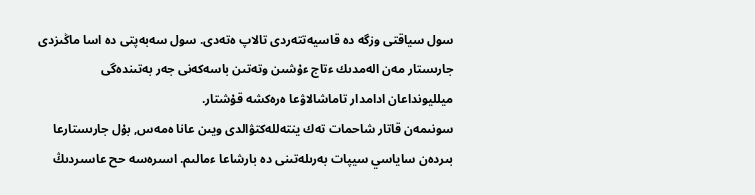سول سياقتى وزگە دە قاسيەتتەردى تالاپ ەتەدى. سول سەبەپتى دە اسا ماڭىزدى جارىستار مەن الەمدىك ءتاج ءۇشىن وتەتىن باسەكەنى جەر بەتىندەگى ميلليونداعان ادامدار تاماشالاۋعا ەرەكشە قۇشتار.
سونىمەن قاتار شاحمات تەك ينتەللەكتۋالدى ويىن عانا ەمەس, بۇل جارىستارعا بىردەن ساياسي سيپات بەرىلەتىنى دە بارشاعا ءمالىم. اسىرەسە حح عاسىردىڭ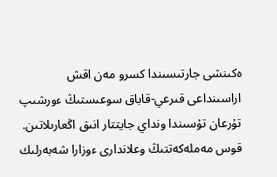ەكىنشى جارتىسىندا كسرو مەن اقش اراسىنداعى قىرعي-قاباق سوعىستىڭ ءورشىپ تۇرعان تۇسىندا ونداي جايتتار انىق اڭعارىلاتىن. قوس مەملەكەتتىڭ وعلاندارى ءوزارا شەبەرلىك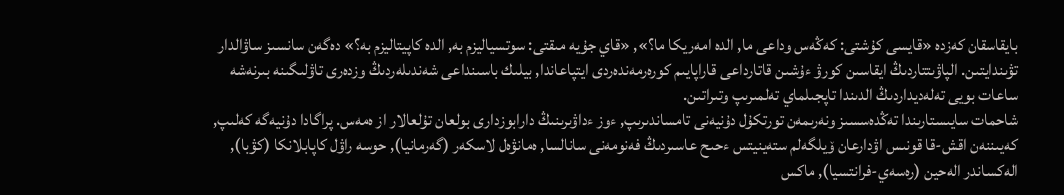بايقاسقان كەزدە «قايسى كۇشتى: كەڭەس وداعى ما, الدە امەريكا ما؟», «قاي جۇيە مىقتى: سوتسياليزم بە, الدە كاپيتاليزم بە؟» دەگەن سانسىز ساۋالدار تۋىندايتىن. الپاۋىتتاردىڭ ايقاسىن كورۋ ءۇشىن قاتارداعى قاراپايىم كورەرمەندەردى ايتپاعاندا, بيلىك باسىنداعى شەندىلەردىڭ وزدەرى تاۋلىگىنە بىرنەشە ساعات بويى تەلەديداردىڭ الدىندا تاپجىلماي تەلمىرىپ وتىراتىن.
شاحمات سايىستارىندا تەڭدەسسىز ونەرىمەن تورتكۇل دۇنيەنى تامساندىرىپ, ءوز ءداۋىرىنىڭ دارابوزدارى بولعان تۇلعالار از ەمەس. پراگادا دۇنيەگە كەلىپ, كەيىننەن اقش-قا قونىس اۋدارعان ۆيلگەلم ستەينيتس ءحىح عاسىردىڭ فەنومەنى سانالسا, ەمانۋەل لاسكەر (گەرمانيا), حوسە راۋل كاپابلانكا (كۋبا), الەكساندر الەحين (رەسەي-فرانتسيا), ماكس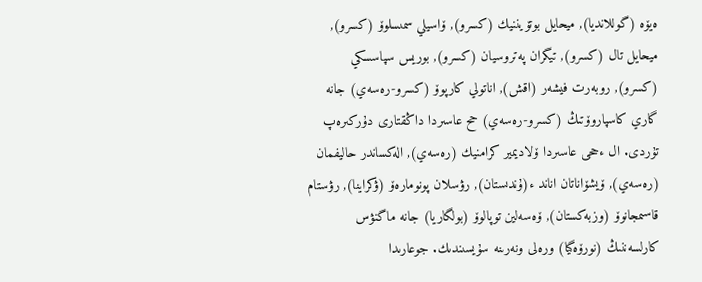ەيۆە (گوللانديا), ميحايل بوتۆيننيك (كسرو), ۆاسيلي سمىسلوۆ (كسرو), ميحايل تال (كسرو), تيگران پەتروسيان (كسرو), بوريس سپاسسكي (كسرو), روبەرت فيشەر (اقش), اناتولي كارپوۆ (كسرو-رەسەي) جانە گاري كاسپاروۆتىڭ (كسرو-رەسەي) حح عاسىردا داڭقتارى دۇركىرەپ تۇردى. ال ءححى عاسىردا ۆلاديمير كرامنيك (رەسەي), الەكساندر حاليفمان (رەسەي), ۆيشۆاناتان اناند ء(ۇندىستان), رۋسلان پونومارەۆ (ۋكراينا), رۋستام قاسىمجانوۆ (وزبەكستان), ۆەسەلين توپالوۆ (بولگاريا) جانە ماگنۋس كارلسەننىڭ (نورۆەگيا) ورەلى ونەرىنە سۇيسىندىك. جوعارىدا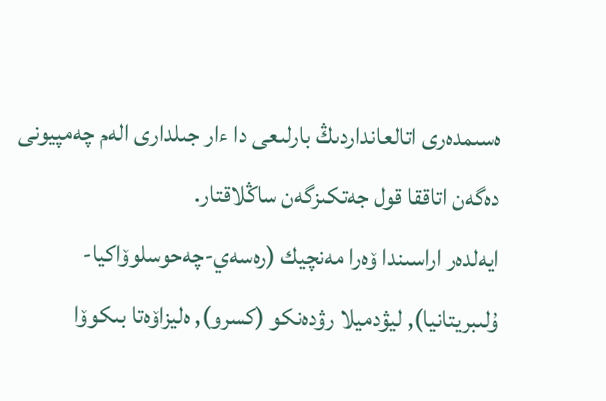ەسىمدەرى اتالعانداردىڭ بارلىعى دا ءار جىلدارى الەم چەمپيونى دەگەن اتاققا قول جەتكىزگەن ساڭلاقتار.
ايەلدەر اراسىندا ۆەرا مەنچيك (رەسەي-چەحوسلوۆاكيا- ۇلىبريتانيا), ليۋدميلا رۋدەنكو (كسرو), ەليزاۆەتا بىكوۆا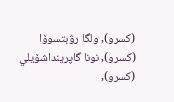(كسرو), ولگا رۋبتسوۆا (كسرو), نونا گاپرينداشۆيلي (كسرو),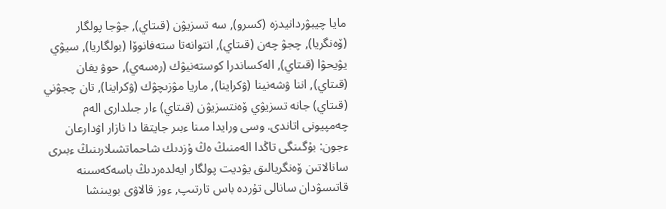مايا چيبۋردانيدزە (كسرو), سە تسزيۋن (قىتاي), جۋجا پولگار (ۆەنگريا), چجۋ چەن (قىتاي), انتوانەتا ستەفانوۆا (بولگاريا), سيۋي يۋيحۋا (قىتاي), الەكساندرا كوستەنيۋك (رەسەي), حوۋ يفان (قىتاي), اننا ۋشەنينا (ۋكراينا), ماريا مۋزىچۋك (ۋكراينا), تان چجۋني (قىتاي) جانە تسزيۋي ۆەنتسزيۋن (قىتاي) ءار جىلدارى الەم چەمپيونى اتاندى. وسى ورايدا مىنا ءبىر جايتقا دا نازار اۋدارعان ءجون: بۇگىنگى تاڭدا الەمنىڭ ەڭ ۇزدىك شاحماتشىلارىنىڭ ءبىرى سانالاتىن ۆەنگريالىق يۋديت پولگار ايەلدەردىڭ باسەكەسىنە قاتىسۋدان سانالى تۇردە باس تارتىپ, ءوز قالاۋى بويىنشا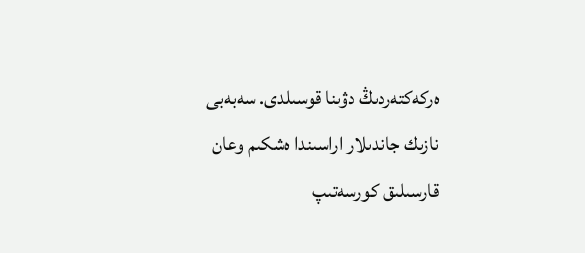ەركەكتەردىڭ دۋىنا قوسىلدى. سەبەبى نازىك جاندىلار اراسىندا ەشكىم وعان قارسىلىق كورسەتىپ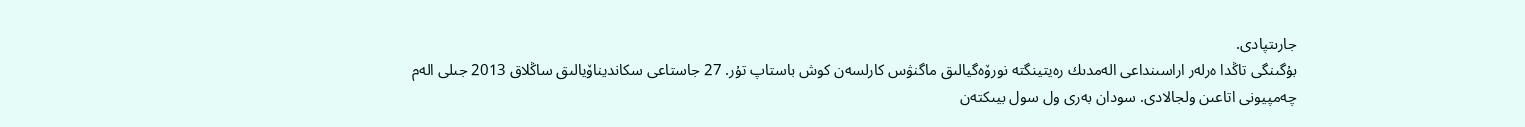جارىتپادى.
بۇگىنگى تاڭدا ەرلەر اراسىنداعى الەمدىك رەيتينگتە نورۆەگيالىق ماگنۋس كارلسەن كوش باستاپ تۇر. 27 جاستاعى سكانديناۆيالىق ساڭلاق 2013 جىلى الەم چەمپيونى اتاعىن ولجالادى. سودان بەرى ول سول بيىكتەن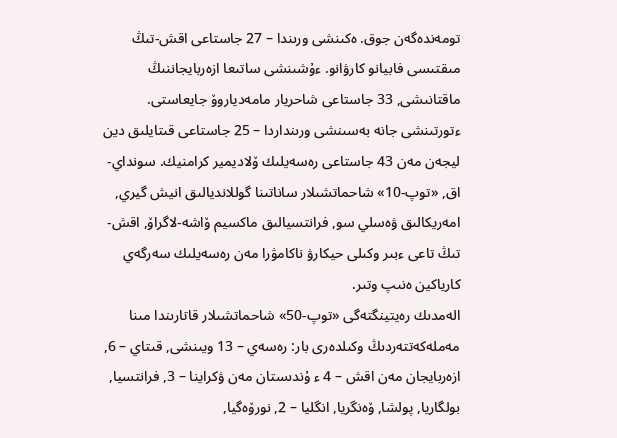تومەندەگەن جوق. ەكىنشى ورىندا – 27 جاستاعى اقش-تىڭ مىقتىسى فابيانو كارۋانو. ءۇشىنشى ساتىعا ازەربايجاننىڭ ماقتانىشى, 33 جاستاعى شاحريار مامەدياروۆ جايعاستى. ءتورتىنشى جانە بەسىنشى ورىنداردا – 25 جاستاعى قىتايلىق دين ليجەن مەن 43 جاستاعى رەسەيلىك ۆلاديمير كرامنيك. سونداي-اق, «توپ-10» شاحماتشىلار ساناتىنا گوللانديالىق انيش گيري, امەريكالىق ۋەسلي سو, فرانتسيالىق ماكسيم ۆاشە-لاگراۆ, اقش-تىڭ تاعى ءبىر وكىلى حيكارۋ ناكامۋرا مەن رەسەيلىك سەرگەي كارياكين ەنىپ وتىر.
الەمدىك رەيتينگتەگى «توپ-50» شاحماتشىلار قاتارىندا مىنا مەملەكەتتەردىڭ وكىلدەرى بار: رەسەي – 13 ويىنشى, قىتاي – 6, ازەربايجان مەن اقش – 4 ء ۇندىستان مەن ۋكراينا – 3, فرانتسيا, بولگاريا, پولشا, ۆەنگريا, انگليا – 2, نورۆەگيا,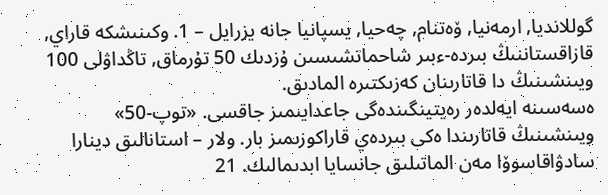گوللانديا, ارمەنيا, ۆەتنام, چەحيا, يسپانيا جانە يزرايل – 1. وكىنىشكە قاراي, قازاقستاننىڭ بىردە-ءبىر شاحماتشىسىن ۇزدىك 50 تۇرماق, تاڭداۋلى 100 ويىنشىنىڭ دا قاتارىنان كەزىكتىرە المادىق.
ەسەسىنە ايەلدەر رەيتينگىندەگى جاعدايىمىز جاقسى. «توپ-50» ويىنشىنىڭ قاتارىندا ەكى بىردەي قاراكوزىمىز بار. ولار – استانالىق دينارا سادۋاقاسوۆا مەن الماتىلىق جانسايا ابدىمالىك. 21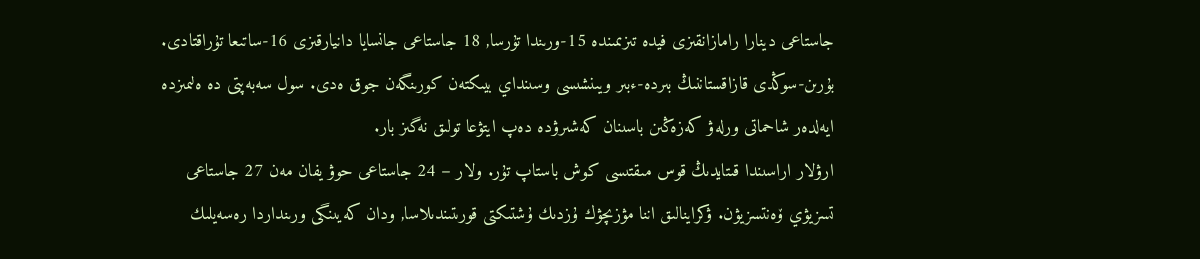جاستاعى دينارا رامازانقىزى فيدە تىزىمىندە 15-ورىندا تۇرسا, 18 جاستاعى جانسايا دانيارقىزى 16-ساتىعا تۇراقتادى. بۇرىن-سوڭدى قازاقستاننىڭ بىردە-ءبىر ويىنشىسى وسىنداي بيىكتەن كورىنگەن جوق ەدى. سول سەبەپتى دە ەلىمىزدە ايەلدەر شاحماتى ورلەۋ كەزەڭىن باسىنان كەشىرۋدە دەپ ايتۋعا تولىق نەگىز بار.
ارۋلار اراسىندا قىتايدىڭ قوس مىقتىسى كوش باستاپ تۇر. ولار – 24 جاستاعى حوۋ يفان مەن 27 جاستاعى تسزيۋي ۆەنتسزيۋن. ۋكراينالىق اننا مۋزىچۋك ۇزدىك ۇشتىكتى قورىتىندىلاسا, ودان كەيىنگى ورىنداردا رەسەيلىك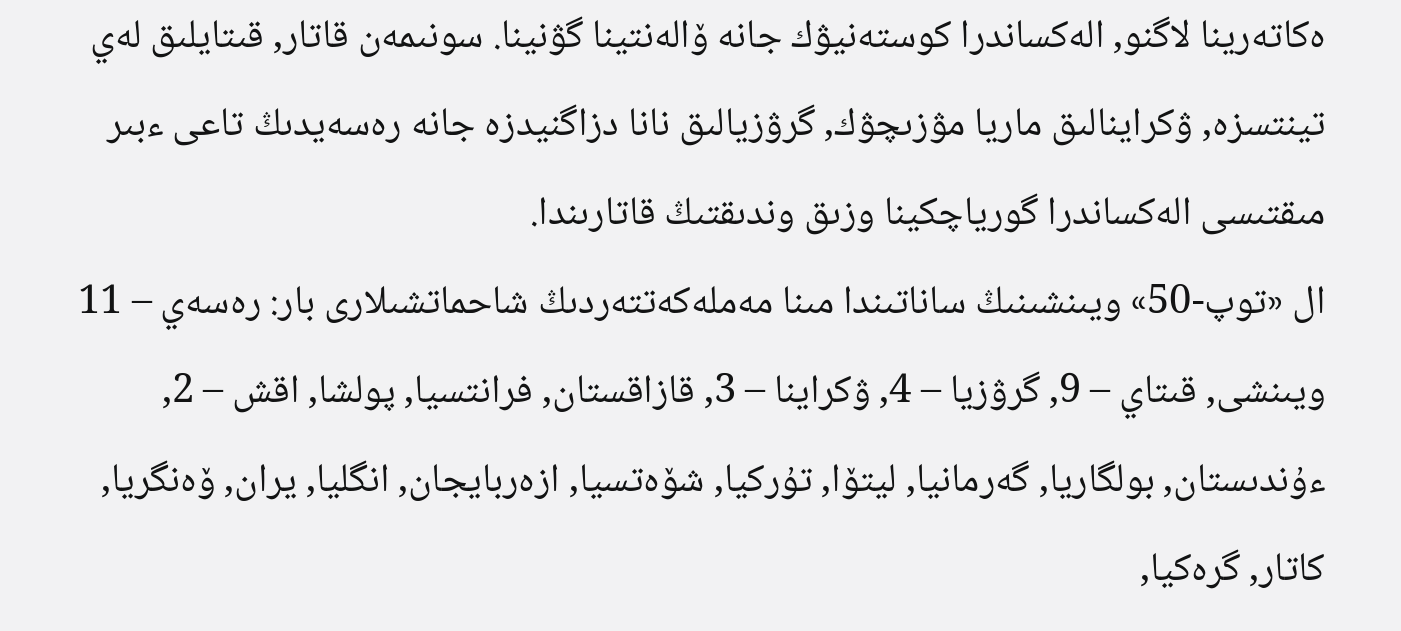ەكاتەرينا لاگنو, الەكساندرا كوستەنيۋك جانە ۆالەنتينا گۋنينا. سونىمەن قاتار, قىتايلىق لەي تينتسزە, ۋكراينالىق ماريا مۋزىچۋك, گرۋزيالىق نانا دزاگنيدزە جانە رەسەيدىڭ تاعى ءبىر مىقتىسى الەكساندرا گورياچكينا وزىق وندىقتىڭ قاتارىندا.
ال «توپ-50» ويىنشىنىڭ ساناتىندا مىنا مەملەكەتتەردىڭ شاحماتشىلارى بار: رەسەي – 11 ويىنشى, قىتاي – 9, گرۋزيا – 4, ۋكراينا – 3, قازاقستان, فرانتسيا, پولشا, اقش – 2, ءۇندىستان, بولگاريا, گەرمانيا, ليتۆا, تۇركيا, شۆەتسيا, ازەربايجان, انگليا, يران, ۆەنگريا, كاتار, گرەكيا,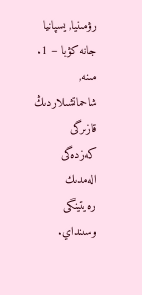رۋمىنيا, يسپانيا جانە كۋبا – 1.
مىنە, شاحماتشىلاردىڭ قازىرگى كەزدەگى الەمدىك رەيتينگى وسىنداي.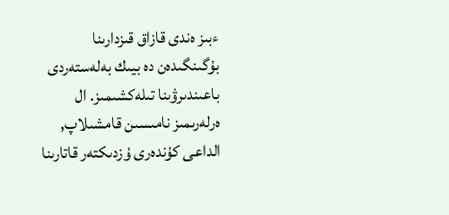ءبىز ەندى قازاق قىزدارىنا بۇگىنگىدەن دە بيىك بەلەستەردى باعىندىرۋىنا تىلەكشىمىز. ال ەرلەرىمىز نامىسىن قامشىلاپ, الداعى كۇندەرى ۇزدىكتەر قاتارىنا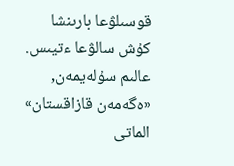قوسىلۋعا بارىنشا كۇش سالۋعا ءتيىس.
عالىم سۇلەيمەن,
«ەگەمەن قازاقستان»
الماتى